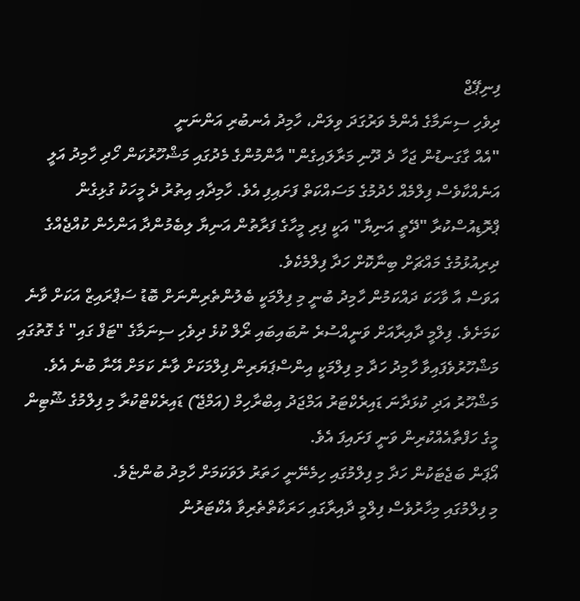ފިނިޕޭޖް
ދިވެހި ސިނަމާގެ އެންމެ ވަރުގަދަ ވިލަން، ހާމިދު އެނބުރި އަންނަނީ
"އެއް ގާގަނޑުން ޖަހާ ދެ ދޫނި މަރާލައިގެން" އާންމުންގެ މެދުގައި މަޝްހޫރުކަން ހޯދި ހާމިދު އަލީ އަނެއްކާވެސް ފިލްމެއް ހެދުމުގެ މަސައްކަތް ފަށައިފި އެވެ. ހާމިދާއި އިތުރު ދެ މީހަކު ގުޅިގެން ޕްރޮޑިއުސްކުރާ "ދޭތީ އަނިޔާ" އަކީ ފިރި މީހާގެ ފަރާތުން އަނިޔާ ލިބެމުންދާ އަންހެން ކުއްޖެއްގެ ދިރިއުޅުމުގެ މައްޗަށް ބިނާކޮށް ހަދާ ފިލްމެކެވެ.
އަވަސް އާ ވާހަކަ ދައްކަމުން ހާމިދު ބުނީ މި ފިލްމަކީ ބެލުންތެރިންނަށް ބޮޑު ސަޕްރައިޒް އަކަށް ވާނެ ކަމަށެވެ. ފިލްމީ ދާއިރާއަށް ވަނީއްސުރެ ނުބައިބައި ރޯލް ކުޅެ ދިވެހި ސިނަމާގެ "ޓަފް ގައި" ގެ ގޮތުގައި މަޝްހޫރުވެފައިވާ ހާމިދު ހަދާ މި ފިލްމަކީ އިންސްޕަޔަރިން ފިލްމަކަށް ވާނެ ކަމަށް އޭނާ ބުނެ އެވެ. މަޝްހޫރު އަދި ކުޅަދާނަ ޑައިރެކްޓަރު އަމްޖަދު އިބްރާހިމް (އަމްޖޭ) ޑައިރެކްޓްކުރާ މި ފިލްމުގެ ޝޫޓިން މީގެ ހަފްތާއެއްކުރިން ވަނީ ފަށައިފަ އެވެ.
އޯޕަން ބަޖެޓަކުން ހަދާ މި ފިލްމުގައި ހިމެނޭނީ ހަތަރު ލަވަކަމަށް ހާމިދު ބުންޏެވެ.
މި ފިލްމުގައި މިހާރުވެސް ފިލްމީ ދާއިރާގައި ހަރަކާތްތެރިވާ އެކްޓަރުން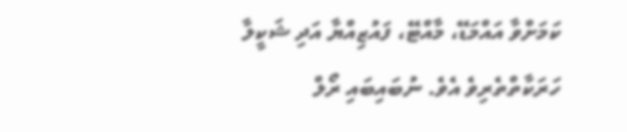ކަމަށްވާ އައްމަޑޭ، މާއްޓޭ، ފައުޒިއްޔާ އަދި ޝަކީލާ ހަރަކާތްތެރިވެ އެވެ. ނުބައިބައި ރޯލް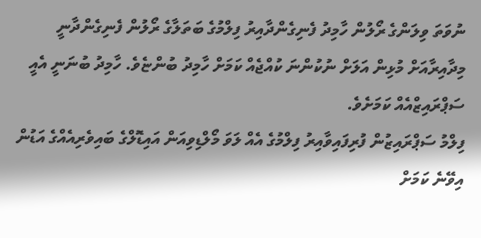ނުވަތަ ވިލަންގެ ރޯލުން ހާމިދު ފެނިގެންދާއިރު ފިލްމުގެ ބަތަލާގެ ރޯލުން ފެނިގެންދާނީ މިދާއިރާއަށް މުޅިން އަލަށް ނުކުންނަ ކުއްޖެއް ކަމަށް ހާމިދު ބުންޏެވެ. ހާމިދު ބުނަނީ އެއީ ސަޕްރައިޒްއެއް ކަމަށެވެ.
ފިލްމު ސަޕްރައިޒުން ފުރިފައިވާއިރު ފިލްމުގެ އެއް ލަވަ މޯލްޑިވިއަން އައިޑޮލްގެ ބައިވެރިއެއްގެ އަޑުން އިވޭނެ ކަމަށް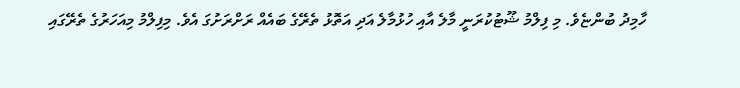ހާމިދު ބުންޏެވެ. މި ފިލްމު ޝޫޓުކުރަނީ މާލެ އާއި ހުޅުމާލެ އަދި އަތޮޅު ތެރޭގެ ބައެއް ރަށްރަށުގަ އެވެ. މިފިލްމު މިއަހަރުގެ ތެރޭގައި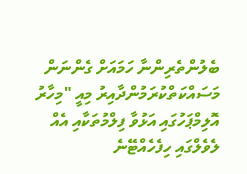ބެލުންތެރިންނާ ހަމައަށް ގެންނަން މަސައްކަތްކުރަމުންދާއިރު މިއީ "މިހާރު އޮލިމްޕަހުގައި އަޅުވާ ފިލްމުތަކާއި އެއް ލެވެލްގައި ހިފެހެއްޓޭނެ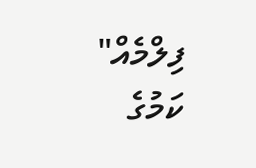ފިލްމެއް" ކަމުގެ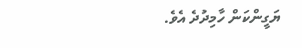ޔަގީންކަން ހާމިދުދެ އެވެ.